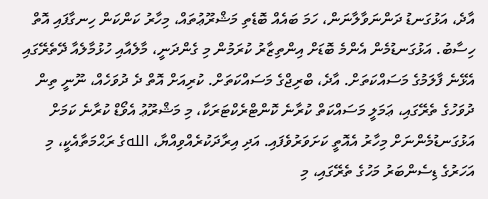އާދެ، އަޅުގަނޑު ދަންނަވާލާނަން، ހަމަ ބައެއް ބޮޑެތި މަޝްރޫޢުތައް، މިހާރު ކަންކަން ހިނގާފައި އޮތް ހިސާބު. އަޅުގަނޑުމެން އެންމެ ބޮޑަށް އިންތިޒާރު ކުރަމުން މި ގެންދަނީ، މާލެއާއި ހުޅުމާލެއާ ދޭތެރޭގައި އެޅޭނެ ފާލަމުގެ މަސައްކަތަށް. އާދެ، ބްރިޖްގެ މަސައްކަތަށް. ކުރިއަށް އޮތް ދެ ދުވަހެއް، ނޫނީ ތިން ދުވަހުގެ ތެރޭގައި، ޢަމަލީ މަސައްކަތް ކުރާނެ ކޮންޓްރެކްޓަރަކާ، މި މަޝްރޫޢު އެވޯޑް ކުރާނެ ކަމަށް އަޅުގަނޑުމެންނަށް މިހާރު އެއޮތީ ކަށަވަރުވެފައި. އަދި އިރާދަކުރެއްވިއްޔާ، اللهގެ ރަޙްމަތާއެކީ، މި އަހަރުގެ ޑިސެންބަރު މަހުގެ ތެރޭގައި، މި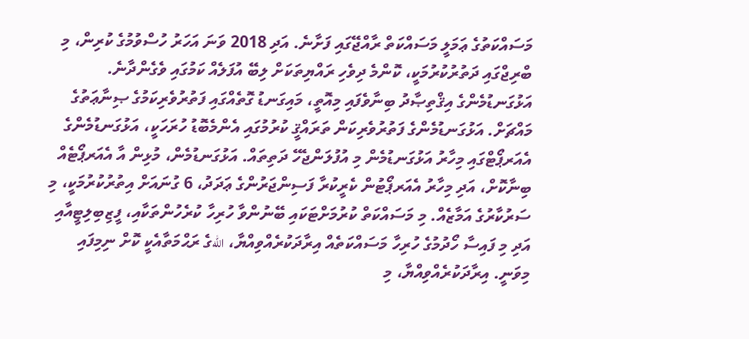މަސައްކަތުގެ ޢަމަލީ މަސައްކަތް ރާއްޖޭގައި ފަށާނެ. އަދި 2018 ވަނަ އަހަރު ހުސްވުމުގެ ކުރިން، މި ބްރިޖްގައި ދަތުރުކުރުމަކީ، ކޮންމެ ދިވެހި ރައްޔިތަކަށް ލިބޭ އުފަލެއް ކަމުގައި ވެގެންދާނެ.
އަޅުގަނޑުމެންގެ އިޤްތިޞާދު ބިނާވެފައި މިއޮތީ، މައިގަނޑު ގޮތެއްގައި ފަތުރުވެރިކަމުގެ ޞިނާޢަތުގެ މައްޗަށް. އަޅުގަނޑުމެންގެ ފަތުރުވެރިކަން ތަރައްޤީ ކުރުމުގައި އެންމެބޮޑު ހުރަހަކީ، އަޅުގަނޑުމެންގެ އެއަރޕޯޓްގައި މިހާރު އަޅުގަނޑުމެން މި އުފުލަންޖެހޭ ދަތިތައް. އަޅުގަނޑުމެން، މުޅިން އާ އެއަރޕޯޓެއް ބިނާކޮށް، އަދި މިހާރު އެއަރޕޯޓުން ކެރީކުރާ ފަސިންޖަރުންގެ ޢަދަދު، 6 ގުނައަށް އިތުރުކުރުމަކީ، މި ސަރުކާރުގެ އަމާޒެއް. މި މަސައްކަތް ކުރުމަށްޓަކައި ބޭނުންވާ ހުރިހާ ކުރެހުންތަކާއި، ފީޒިބިލިޓީއާއި އަދި މި ފައިސާ ހޯދުމުގެ ހުރިހާ މަސައްކަތެއް އިރާދަކުރެއްވިއްޔާ، اللهގެ ރަޙްމަތާއެކީ ކޮށް ނިމިފައި މިވަނީ. އިރާދަކުރެއްވިއްޔާ، މި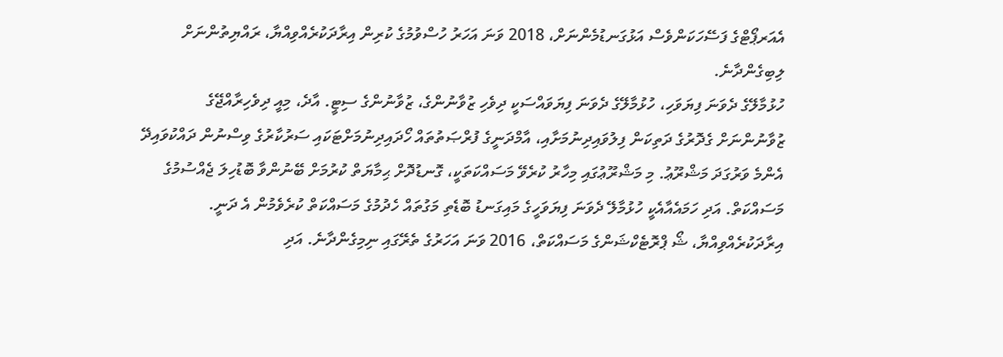އެއަރޕޯޓްގެ ފަސޭހަކަންވެސް އަޅުގަނޑުމެންނަށް، 2018 ވަނަ އަހަރު ހުސްވުމުގެ ކުރިން އިރާދަކުރެއްވިއްޔާ، ރައްޔިތުންނަށް ލިބިގެންދާނެ.
ހުޅުމާލޭގެ ދެވަނަ ފިޔަވަހި، ހުޅުމާލޭގެ ދެވަނަ ފިޔަވައްސަކީ ދިވެހި ޒުވާނުންގެ، ޒުވާނުންގެ ސިޓީ. އާދެ، މިއީ ދިވެހިރާއްޖޭގެ ޒުވާނުންނަށް ގެދޮރުގެ ދަތިކަން ފިލުވައިދިނުމަށާއި، އާމްދަނީގެ ފުރްޞަތުތައް ހޯދައިދިނުމަށްޓަކައި ސަރުކާރުގެ ވިސްނުން ދައްކުވައިދޭ އެންމެ ވަރުގަދަ މަޝްރޫޢު. މި މަޝްރޫޢުގައި މިހާރު ކުރެވޭ މަސައްކަތަކީ، ގޮނޑުދޮށް ޙިމާޔަތް ކުރުމަށް ބޭނުންވާ ބޮޑުހިލަ ޖެއްސުމުގެ މަސައްކަތް. އަދި ހަމައެއާއެކީ ހުޅުމާލޭ ދެވަނަ ފިޔަވަހީގެ މައިގަނޑު ބޮޑެތި މަގުތައް ހެދުމުގެ މަސައްކަތް ކުރެވެމުން އެ ދަނީ. އިރާދަކުރެއްވިއްޔާ، ޝޯ ޕްރޮޓެކްޝަންގެ މަސައްކަތް، 2016 ވަނަ އަހަރުގެ ތެރޭގައި ނިމިގެންދާނެ. އަދި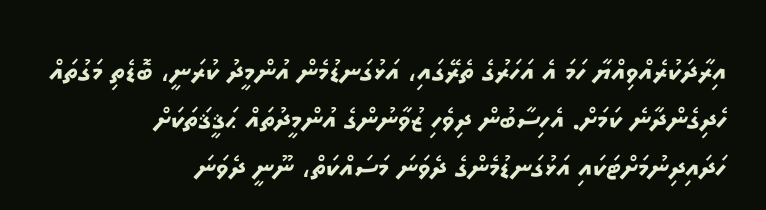އިރާދަކުރެއްވިއްޔާ ހަމަ އެ އަހަރުގެ ތެރޭގައި، އަޅުގަނޑުމެން އުންމީދު ކުރަނީ، ބޮޑެތި މަގުތައް ހެދިގެންދާނެ ކަމަށް. އެހިސާބުން ދިވެހި ޒުވާނުންގެ އުންމީދުތައް ޙަޤީޤަތަކަށް ހަދައިދިނުމަށްޓަކައި އަޅުގަނޑުމެންގެ ދެވަނަ މަސައްކަތް، ނޫނީ ދެވަނަ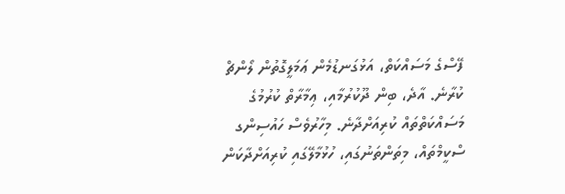ފޭސްގެ މަސައްކަތް، އަޅުގަނޑުމެން ޢަމަލީގޮތުން ލޯންޗް ކުރާނެ. އާދެ، ބިން ދޫކުރުމާއި، ޢިމާރާތް ކުރުމުގެ މަސައްކަތްތައް ކުރިއަށްދާނެ. މިހާރުވެސް ހައުސިންގ ސްކީމްތައް، މިތަންތަނުގައި، ހުޅުމާލޭގައި ކުރިއަށްދާކަން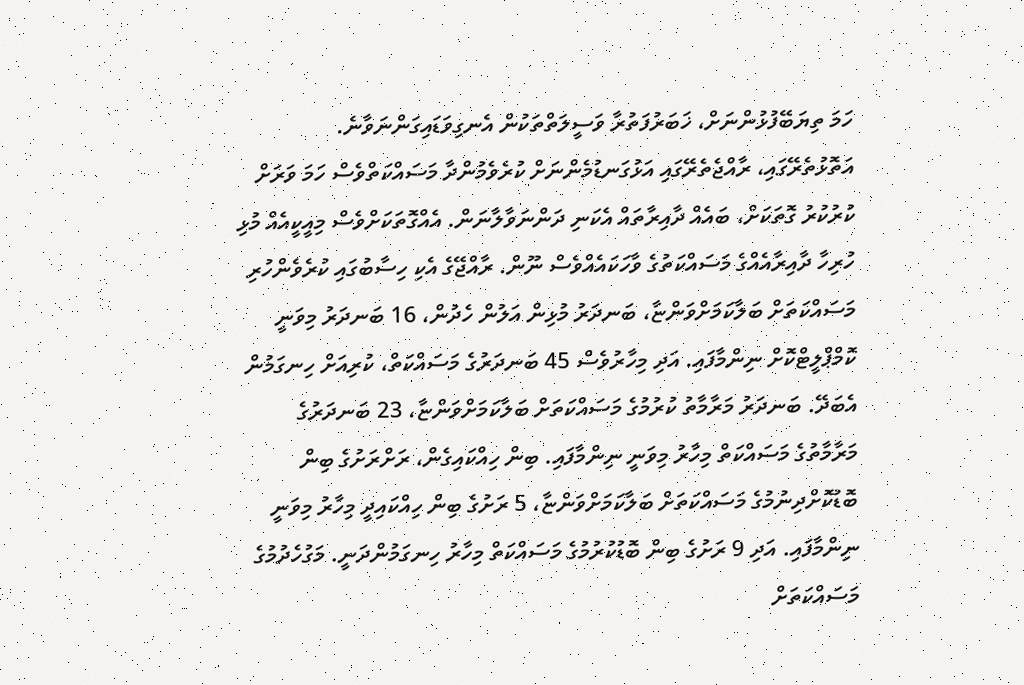ހަމަ ތިޔަބޭފުޅުންނަށް، ޚަބަރުފަތުރާ ވަސީލަތްތަކުން އެނގިވަޑައިގަންނަވާނެ.
އަތޮޅުތެރޭގައި، ރާއްޖެތެރޭގައި އަޅުގަނޑުމެންނަށް ކުރެވެމުންދާ މަސައްކަތްވެސް ހަމަ ވަރަށް ކުރުކުރު ގޮތަކަށް، ބައެއް ދާއިރާތައް އެކަނި ދަންނަވާލާނަން. އެއްގޮތަކަށްވެސް މިއީކީއެއް މުޅި ހުރިހާ ދާއިރާއެއްގެ މަސައްކަތުގެ ވާހަކައެއްވެސް ނޫން. ރާއްޖޭގެ އެކި ހިސާބުގައި ކުރެވެންހުރި މަސައްކަތަށް ބަލާކަމަށްވަންޏާ، ބަނދަރު މުޅިން އަލުން ހެދުން، 16 ބަނދަރު މިވަނީ ކޮމްޕްލީޓްކޮށް ނިންމާފައި. އަދި މިހާރުވެސް 45 ބަނދަރުގެ މަސައްކަތް، ކުރިއަށް ހިނގަމުން އެބަދޭ. ބަނދަރު މަރާމާތު ކުރުމުގެ މަސައްކަތަށް ބަލާކަމަށްވަންޏާ، 23 ބަނދަރުގެ މަރާމާތުގެ މަސައްކަތް މިހާރު މިވަނީ ނިންމާފައި. ބިން ހިއްކައިގެން، ރަށްރަށުގެ ބިން ބޮޑުކޮށްދިނުމުގެ މަސައްކަތަށް ބަލާކަމަށްވަންޏާ، 5 ރަށުގެ ބިން ހިއްކައިދީ މިހާރު މިވަނީ ނިންމާފައި. އަދި 9 ރަށުގެ ބިން ބޮޑުކުރުމުގެ މަސައްކަތް މިހާރު ހިނގަމުންދަނީ. މަގުހެދުމުގެ މަސައްކަތަށް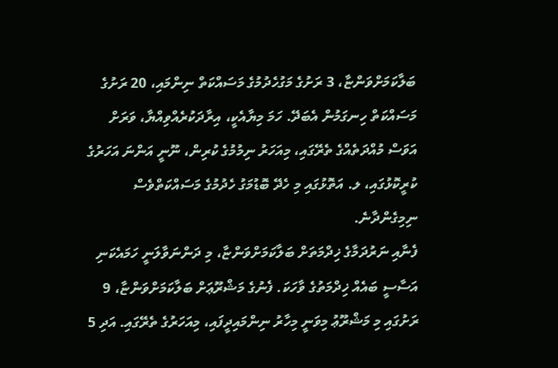ބަލާކަމަށްވަންޏާ، 3 ރަށުގެ މަގުހެދުމުގެ މަސައްކަތް ނިންމައި، 20 ރަށުގެ މަސައްކަތް ހިނގަމުން އެބަދޭ. ހަމަ މިޔާއެކީ، އިރާދަކުރެއްވިއްޔާ، ވަރަށް އަވަސް މުއްދަތެއްގެ ތެރޭގައި، މިއަހަރު ނިމުމުގެ ކުރިން، ނޫނީ އަންނަ އަހަރުގެ ކުރީކޮޅުގައި، ލ. އަތޮޅުގައި މި ހެދޭ ބޮޑުމަގު ހެދުމުގެ މަސައްކަތްވެސް ނިމިގެންދާނެ.
ފެނާއި ނަރުދަމާގެ ޚިދްމަތަށް ބަލާކަމަށްވަންޏާ، މި ދަންނަވާލަނީ ހަމައެކަނި އަސާސީ ބައެއް ޚިދްމަތުގެ ވާހަކަ. ފެނުގެ މަޝްރޫޢަށް ބަލާކަމަށްވަންޏާ، 9 ރަށުގައި މި މަޝްރޫޢު މިވަނީ މިހާރު ނިންމައިދީފައި، މިއަހަރުގެ ތެރޭގައި. އަދި 5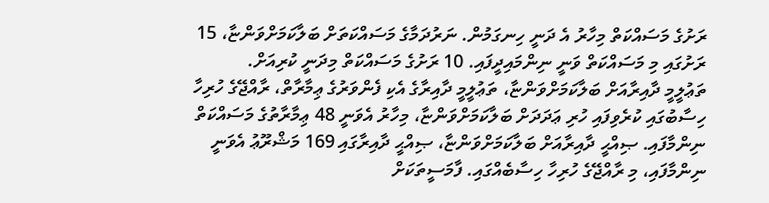ރަށުގެ މަސައްކަތް މިހާރު އެ ދަނީ ހިނގަމުން. ނަރުދަމާގެ މަސައްކަތަށް ބަލާކަމަށްވަންޏާ، 15 ރަށުގައި މި މަސައްކަތް ވަނީ ނިންމައިދީފައި. 10 ރަށުގެ މަސައްކަތް މިދަނީ ކުރިއަށް.
ތަޢުލީމީ ދާއިރާއަށް ބަލާކަމަށްވަންޏާ، ތަޢުލީމީ ދާއިރާގެ އެކި ފެންވަރުގެ ޢިމާރާތް، ރާއްޖޭގެ ހުރިހާ ހިސާބުގައި ކުރެވިފައި ހުރި ޢަދަދަށް ބަލާކަމަށްވަންޏާ، މިހާރު އެވަނީ 48 ޢިމާރާތުގެ މަސައްކަތް ނިންމާފައި. ޞިއްޙީ ދާއިރާއަށް ބަލާކަމަށްވަންޏާ، ޞިއްޙީ ދާއިރާގައި 169 މަޝްރޫޢު އެވަނީ ނިންމާފައި، މި ރާއްޖޭގެ ހުރިހާ ހިސާބެއްގައި. ފާމަސީތަކަށް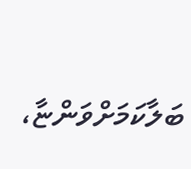ބަލާކަމަށްވަންޏާ،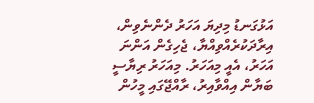އަޅުގަނޑު މިދިޔަ އަހަރު ދެންނެވިން، އިރާދަކުރެއްވިއްޔާ، ޖެހިގެން އަންނަ އަހަރު، އެއީ މިއަހަރު. މިއަހަރު ރިޔާސީ ބަޔާން އިއްވާއިރު، ރާއްޖޭގައި މީހުން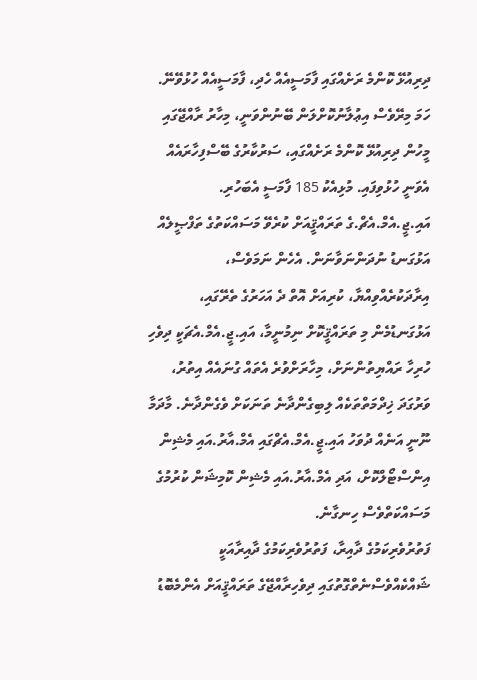ދިރިއުޅޭ ކޮންމެ ރަށެއްގައި ފާމަސީއެއް ހެދި، ފާމަސީއެއް ހުޅުވޭނޭ. ހަމަ މިރޭވެސް އިޢުލާނުކޮށްލަން ބޭނުންވަނީ، މިހާރު ރާއްޖޭގައި މީހުން ދިރިއުޅޭ ކޮންމެ ރަށެއްގައި، ސަރުކާރުގެ ބޭސްފިހާރައެއް އެވަނީ ހުޅުވިފައި. މުޅިއެކު 185 ފާމަސީ އެބަހުރި.
އައި.ޖީ.އެމް.އެޗް.ގެ ތަރައްޤީއަށް ކުރެވޭ މަސައްކަތުގެ ތަފްޞީލެއް އަޅުގަނޑު ނުދަންނަވާނަން. އެހެން ނަމަވެސް، އިރާދަކުރެއްވިއްޔާ، ކުރިއަށް އޮތް ދެ އަހަރުގެ ތެރޭގައި، އަޅުގަނޑުމެން މި ތަރައްޤީކޮށް ނިމުނީމާ، އައި.ޖީ.އެމް.އެޗަކީ ދިވެހި ހުރިހާ ރައްޔިތުންނަށް، މިހާރަށްވުރެ އެތައް ގުނައެއް އިތުރު، ވަރުގަދަ ޚިދްމަތްތަކެއް ލިބިގެންދާނެ ތަނަކަށް ވެގެންދާނެ. މާދަމާ ނޫނީ އަނެއް ދުވަހު އައި.ޖީ.އެމް.އެޗްގައި އެމް.އާރު.އައި މެޝިން އިންސްޓޯލްކޮށް، އަދި އެމް.އާރު.އައި މެޝިން ކޮމިޝަން ކުރުމުގެ މަސައްކަތްވެސް ހިނގާނެ.
ފަތުރުވެރިކަމުގެ ދާއިރާ، ފަތުރުވެރިކަމުގެ ދާއިރާއަކީ ޝައްކެއްވެސްނެތްގޮތުގައި ދިވެހިރާއްޖޭގެ ތަރައްޤީއަށް އެންމެބޮޑު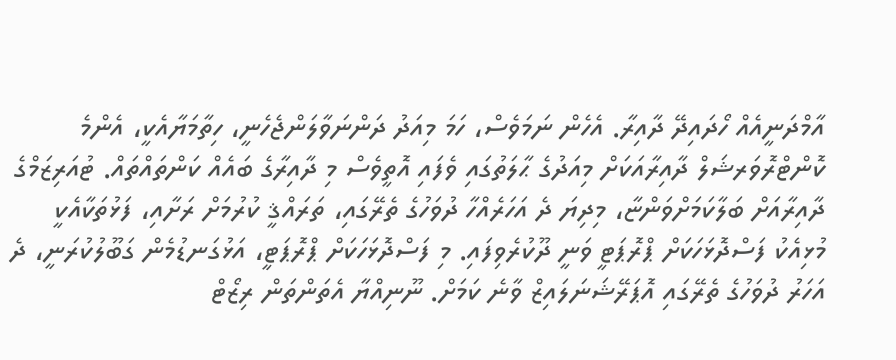އާމްދަނީއެއް ހޯދައިދޭ ދާއިރާ. އެހެން ނަމަވެސް، ހަމަ މިއަދު ދަންނަވާލަންޖެހެނީ، ހިތާމަޔާއެކީ، އެންމެ ކޮންޓްރޮވަރޝަލް ދާއިރާއަކަށް މިއަދުގެ ޙާލަތުގައި ވެފައި އޮތީވެސް މި ދާއިރާގެ ބައެއް ކަންތައްތައް. ޓުއަރިޒަމްގެ ދާއިރާއަށް ބަލާކަމަށްވަންޏާ، މިދިޔަ ދެ އަހަރެއްހާ ދުވަހުގެ ތެރޭގައި، ތަރައްޤީ ކުރުމަށް ރަށާއި، ފަޅުތަކާއެކީ މުޅިއެކު ފަސްދޮޅަހަކަށް ޕްރޮޕަޓީ ވަނީ ދޫކުރެވިފައި. މި ފަސްދޮޅަހަކަށް ޕްރޮޕަޓީ، އަޅުގަނޑުމެން ގަބޫލުކުރަނީ، ދެ އަހަރު ދުވަހުގެ ތެރޭގައި އޮޕަރޭޝަނަލައިޒް ވާނެ ކަމަށް. ނޫނިއްޔާ އެތަންތަން ރިޒޯޓް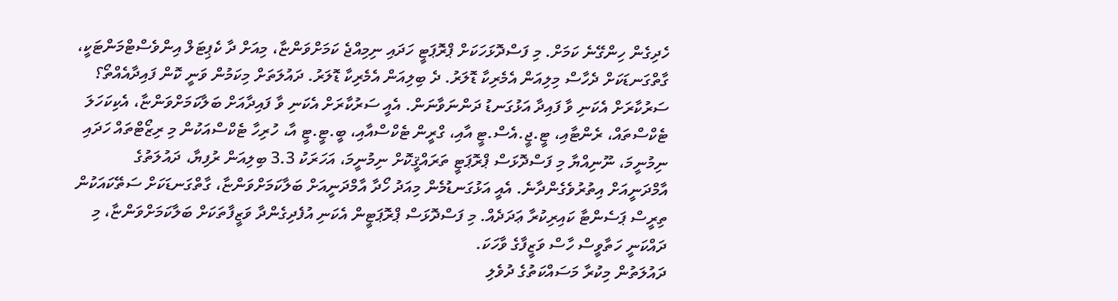ހެދިގެން ހިންގޭނެ ކަމަށް. މި ފަސްދޮޅަހަކަށް ޕްރޮޕަޓީ ހަދައި ނިމިއްޖެ ކަމަށްވަންޏާ، މިއަށް ދާ ކެޕިޓަލް އިންވެސްޓްމަންޓަކީ، ގާތްގަނޑަކަށް ދެހާސް މިލިއަން އެމެރިކާ ޑޮލަރު. ދެ ބިލިއަން އެމެރިކާ ޑޮލަރު. ދައުލަތަށް މިކަމުން ވަނީ ކޮން ފައިދާއެއްތޯ؟ ސަރުކާރަށް އެކަނި ވާ ފައިދާ އަޅުގަނޑު ދަންނަވާނަން. އެއީ ސަރުކާރަށް އެކަނި ވާ ފައިދާއަށް ބަލާކަމަށްވަންޏާ، އެކިކަހަލަ ޓެކްސްތައް، ރެންޓާއި، ޓީ.ޖީ.އެސް.ޓީ އާއި، ގްރީން ޓެކްސްއާއި، ބީ.ޓީ.ޓީ އާ، ހުރިހާ ޓެކްސްއަކުން މި ރިޒޯޓްތައް ހަދައި ނިމުނީމަ، ނޫނިއްޔާ މި ފަސްދޮޅަސް ޕްރޮޕަޓީ ތަރައްޤީކޮށް ނިމުނީމަ، އަހަރަކު 3.3 ބިލިއަން ރުފިޔާ، ދައުލަތުގެ އާމްދަނީއަށް އިތުރުވެގެންދާނެ. އެއީ އަޅުގަނޑުމެން މިއަދު ހޯދާ އާމްދަނީއަށް ބަލާކަމަށްވަންޏާ، ގާތްގަނޑަކަށް ސަތޭކައަކުން ތިރީސް ޕަސެންޓާ ކައިރިކުރާ ޢަދަދެއް. މި ފަސްދޮޅަސް ޕްރޮޕަޓީން އެކަނި އުފެދިގެންދާ ވަޒީފާތަކަށް ބަލާކަމަށްވަންޏާ، މި ދައްކަނީ ހަތާވީސް ހާސް ވަޒީފާގެ ވާހަކަ.
ދައުލަތުން މިކުރާ މަސައްކަތުގެ ދުވެލި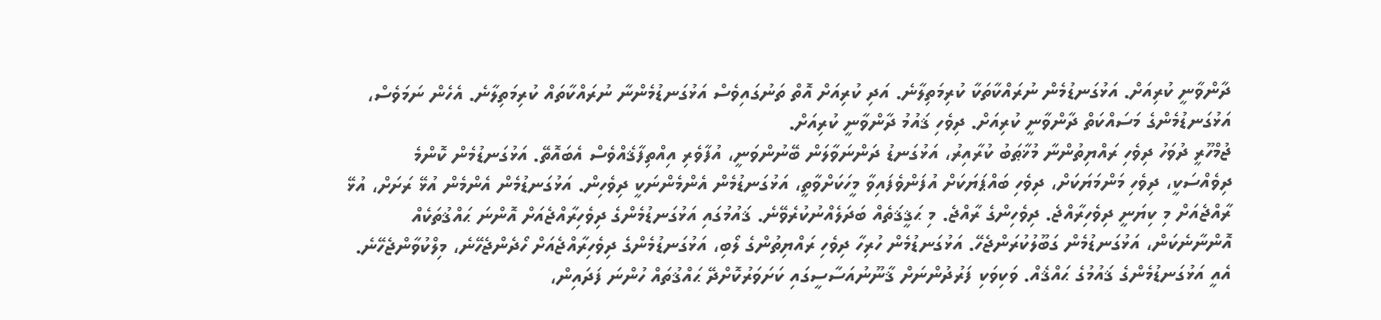ދާންވާނީ ކުރިއަށް. އަޅުގަނޑުމެން ނުރައްކާތަކާ ކުރިމަތިލާނެ. އަދި ކުރިއަށް އޮތް ތަނުގައިވެސް އަޅުގަނޑުމެންނާ ނުރައްކާތައް ކުރިމަތިލާނެ. އެހެން ނަމަވެސް، އަޅުގަނޑުމެންގެ މަސައްކަތް ދާންވާނީ ކުރިއަށް. ދިވެހި ޤައުމު ދާންވާނީ ކުރިއަށް.
ޖުމްހޫރީ ދުވަހު ދިވެހި ރައްޔިތުންނާ މުޚާޠަބު ކުރާއިރު، އަޅުގަނޑު ދަންނަވާލަން ބޭނުންވަނީ، އުފާވެރި އިއްތިފާޤެއްވެސް އެބައޮތޭ. އަޅުގަނޑުމެން ކޮންމެ ދިވެއްސަކީ، ދިވެހި މަންމަޔަކަށް، ދިވެހި ބައްޕަޔަކަށް އުފަންވެފައިވާ މީހަކަށްވާތީ، އަޅުގަނޑުމެން އެންމެންނަކީ ދިވެހިން. އަޅުގަނޑުމެން އެންމެން އުޅޭ ރަށަށް، އުޅޭ ރާއްޖެއަށް މި ކިޔަނީ ދިވެހިރާއްޖެ. ދިވެހިންގެ ރާއްޖެ. މި ޙަޤީޤަތެއް ބަދަލެއްނުކުރެވޭނެ. ޤައުމުގައި އަޅުގަނޑުމެންގެ ދިވެހިރާއްޖެއަށް އޮންނަ ޙައްޤުތަކެއް އޮންނާނެކަން، އަޅުގަނޑުމެން ގަބޫލުކުރަންޖެހޭ. އަޅުގަނޑުމެން ހުރިހާ ދިވެހި ރައްޔިތުންގެ ލޯބި، އަޅުގަނޑުމެންގެ ދިވެހިރާއްޖެއަށް ހޯދެންޖެހޭނެ، މިލްކުވާންޖެހޭނެ. އެއީ އަޅުގަނޑުމެންގެ ޤައުމުގެ ޙައްޤެއް. ވަކިވަކި ފަރުދުންނަށް ޤާނޫނުއަސާސީގައި ކަށަވަރުކޮށްދޭ ޙައްޤުތައް ހުންނަ ފަދައިން،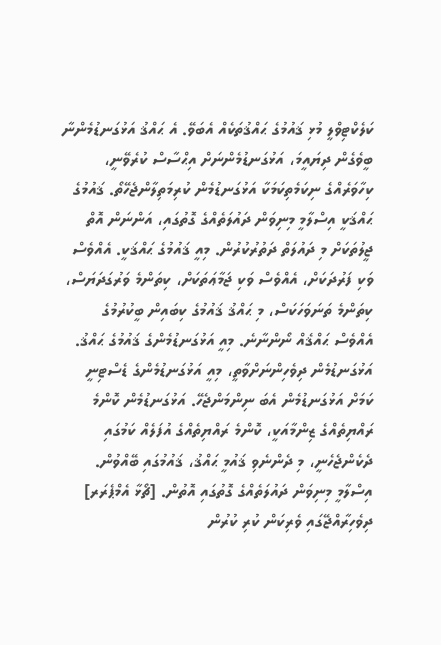ކަލެކްޓިވްލީ މުޅި ޤައުމުގެ ޙައްޤުތަކެއް އެބަވޭ. އެ ޙައްޤު އަޅުގަނޑުމެންނާ ބީވެގެން ދިޔައީމަ، އަޅުގަނޑުމެންނަށް އިޙްސާސް ކުރެވޭނީ، ކިހާވަރެއްގެ ނިކަމެތިކަމަކާ އަޅުގަނޑުމެން ކުރިމަތިލާންޖެހޭތޯ. ޤައުމުގެ ޙައްޤަކީ އިސްލާމީ މިނިވަން ދައުލަތެއްގެ ގޮތުގައި، އަންނަން އޮތް ޖީލުތަކަށް މި ދައުލަތް ދަތުރުކުރުން. މިއީ ޤައުމުގެ ޙައްޤަކީ. އެއްވެސް ވަކި ފަރުދަކަށް، އެއްވެސް ވަކި ޖަމާޢަތަކަށް، ކިތަންމެ ވަރުގަދަޔަސް، ކިތަންމެ ތަނަވަހަކަސް، މި ޙައްޤު ޤައުމުގެ ކިބައިން ބީކުރުމުގެ އެއްވެސް ޙައްޤެއް ނޯންނާނެ. މިއީ އަޅުގަނޑުމެންގެ ޤައުމުގެ ޙައްޤު. އަޅުގަނޑުމެން ދިވެހިންނަށްވާތީ، މިއީ އަޅުގަނޑުމެންގެ ޑެސްޓިނީ ކަމަށް އަޅުގަނޑުމެން އެބަ ނިންމަންޖެހޭ. އަޅުގަނޑުމެން ކޮންމެ ރައްޔިތެއްގެ ޒިންމާއަކީ، ކޮންމެ ރައްޔިތެއްގެ އުފަލެއް ކަމުގައި ދެކެންޖެހެނީ، މި ދެންނެވި ޤައުމީ ޙައްޤު، ޤައުމުގައި ބޭއްވުން. އިސްލާމީ މިނިވަން ދައުލަތެއްގެ ގޮތުގައި އޮތުން. [ޗޯޅާ އެމްޕެރަރ] ދިވެހިރާއްޖޭގައި ވެރިކަން ކުރި ކުރުން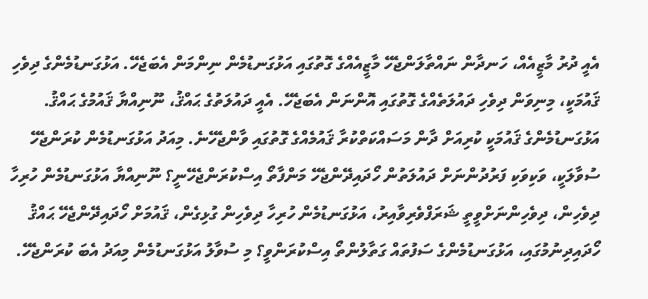އެއީ ދުރު މާޒީއެއް، ހަނދާން ނައްތާލަންޖެހޭ މާޒީއެއްގެ ގޮތުގައި އަޅުގަނޑުމެން ނިންމަން އެބަޖެހޭ. އަޅުގަނޑުމެންގެ ދިވެހި ޤައުމަކީ، މިނިވަން ދިވެހި ދައުލަތެއްގެ ގޮތުގައި އޮންނަން އެބަޖެހޭ. އެއީ ދައުލަތުގެ ޙައްޤު، ނޫނިއްޔާ ޤައުމުގެ ޙައްޤު.
އަޅުގަނޑުމެންގެ ޤައުމަކީ ކުރިއަށް ދާން މަސައްކަތްކުރާ ޤައުމެއްގެ ގޮތުގައި ވާންޖެހޭނެ. މިއަދު އަޅުގަނޑުމެން ކުރަންޖެހޭ ސުވާލަކީ، ވަކިވަކި ފަރުދުންނަށް ދައުލަތުން ހޯދައިދޭންޖެހޭ މަންފާތޯ އިސްކުރަންޖެހޭނީ؟ ނޫނިއްޔާ އަޅުގަނޑުމެން ހުރިހާ ދިވެހިން، ދިވެހިންނަށްވީތީ ޝަރަފްވެރިވާއިރު، އަޅުގަނޑުމެން ހުރިހާ ދިވެހިން ގުޅިގެން، ޤައުމަށް ހޯދައިދޭންޖެހޭ ޙައްޤު ހޯދައިދިނުމުގައި، އަޅުގަނޑުމެންގެ ސަފުތައް ގަތާލުންތޯ އިސްކުރަންވީ؟ މި ސުވާލު އަޅުގަނޑުމެން މިއަދު އެބަ ކުރަންޖެހޭ.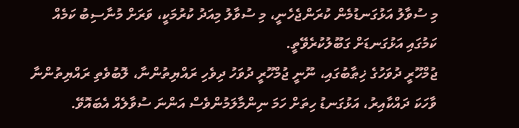މި ސުވާލު އަޅުގަނޑުމެން ކުރަންޖެހެނީ، މި ސުވާލު މިއަދު ކުރުމަކީ، ވަރަށް މުނާސިބު ކަމެއް ކަމުގައި އަޅުގަނޑަށް ގަބޫލުކުރެވޭތީ.
ޖުމްހޫރީ ދުވަހުގެ ޚިޠާބުގައި، ނޫނީ ޖުމްހޫރީ ދުވަހު ދިވެހި ރައްޔިތުންނާ، ލޮބުވެތި ރައްޔިތުންނާ ވާހަކަ ދައްކާއިރު، އަޅުގަނޑު ހިތަށް ހަމަ ނިންމާލަމުންވެސް އަންނަ ސުވާލެއް އެބައޮވޭ.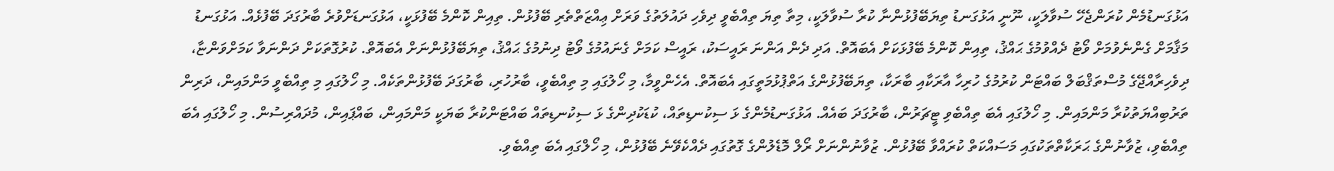އަޅުގަނޑުމެން ކުރަންޖެހޭ ސުވާލަކީ، ނޫނީ އަޅުގަނޑު ތިޔަބޭފުޅުންނާ ކުރާ ސުވާލަކީ، މިތާ ތިޔަ ތިއްބެވީ ދިވެހި ދައުލަތުގެ ވަރަށް ޢިއްޒަތްތެރި ބޭފުޅުން. ތިއިން ކޮންމެ ބޭފުޅަކީ، އަޅުގަނޑަށްވުރެ ބާރުގަދަ ބޭފުޅެއް. އަޅުގަނޑު މަޤާމަށް ގެންނެވުމަށް ވޯޓު ދެއްވުމުގެ ޙައްޤު، ތިއިން ކޮންމެ ބޭފުޅަކަށް އެބައޮތް. އަދި ދެން އަންނަ ރައީސަކު، ރައީސް ކަމަށް ގެނައުމުގެ ވޯޓު ދިނުމުގެ ޙައްޤު، ތިޔަބޭފުޅުންނަށް އެބައޮތް. ކުރުގޮތަކަށް ދަންނަވާ ކަމަށްވަންޏާ، ދިވެހިރާއްޖޭގެ މުސްތަޤްބަލް ބައްޓަން ކުރުމުގެ ހުރިހާ އާރަކާއި ބާރަކާ، ތިޔަބޭފުޅުންގެ އަތްޕުޅުމަތީގައި އެބައޮތް. އެހެންވީމާ، މި ހޯލުގައި މި ތިއްބެވީ، ބާރުހުރި، ބާރުގަދަ ބޭފުޅުންތަކެއް. މި ހޯލުގައި މި ތިއްބެވީ މަންމައިން، ދަރިން ތަރުބިއްޔަތުކުރާ މަންމައިން. މި ހޯލުގައި އެބަ ތިއްބެވި ޓީޗަރުން، ބާރުގަދަ ބައެއް. އަޅުގަނޑުމެންގެ ޅަ ސިކުނޑިތައް، ކުޑަކުދިންގެ ޅަ ސިކުނޑިތައް ބައްޓަންކުރާ ބަޔަކީ މަންމައިން، ބައްޕައިން، މުދައްރިސުން. މި ހޯލުގައި އެބަ ތިއްބެވި، ޒުވާނުންގެ ޙަރަކާތްތަކުގައި މަސައްކަތް ކުރައްވާ ބޭފުޅުން. ޒުވާނުންނަށް ރޯލް މޮޑެލުންގެ ގޮތުގައި ދެއްކެވޭނެ ބޭފުޅުން، މި ހޯލްގައި އެބަ ތިއްބެވި.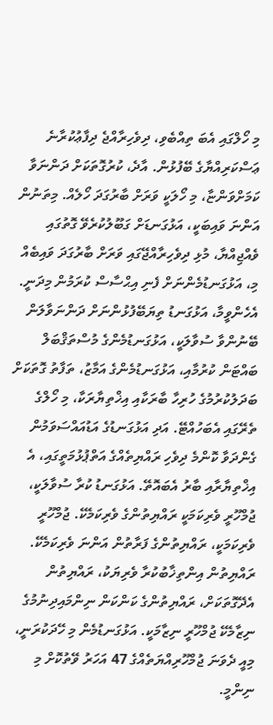މި ހޯލްގައި އެބަ ތިއްބެވި، ދިވެހިރާއްޖެ ދިފާޢުކުރާނެ ޢަސްކަރިއްޔާގެ ބޭފުޅުން. އާދެ، ކުރުގޮތަކަށް ދަންނަވާ ކަމަށްވަންޏާ، މި ހޯލަކީ ވަރަށް ބާރުގަދަ ހޯލެއް. މިތަނުން އަންނަ ވައިބަކީ، އަޅުގަނޑަށް ގަބޫލުކުރެވޭ ގޮތުގައި ވެއްޖިއްޔާ، މުޅި ދިވެހިރާއްޖޭގައި ވަރަށް ބާރުގަދަ ވައިބެއް މި، އަޅުގަނޑުމެންނަށް ފެނި އިޙްސާސް ކުރަމުން މިދަނީ.
އެހެންވީމާ، އަޅުގަނޑު ތިޔަބޭފުޅުންނަށް ދަންނަވާލަން ބޭނުންވާ ސުވާލަކީ، އަޅުގަނޑުމެންގެ މުސްތަޤްބަލް ބައްޓަން ކުރުމާއި، އަޅުގަނޑުމެންގެ އަމާޒު، ތަފާތު ގޮތަކަށް ބަދަލުކުރުމުގެ ހުރިހާ ބާރަކާއި އިޚްތިޔާރަކާ، މި ހޯލްގެ ތެރޭގައި އެބަހުއްޓޭ. އަދި އަޅުގަނޑުގެ އަޑުއައްސަވަމުން ގެންދަވާ ކޮންމެ ދިވެހި ރައްޔިތެއްގެ އަތްޕުޅުމަތީގައި، އެ އިޚްތިޔާރާއި ބާރު އެބައޮތޭ. އަޅުގަނޑު ކުރާ ސުވާލަކީ، ޖުމްހޫރީ ވެރިކަމަކީ ރައްޔިތުންގެ ވެރިކަމެކޭ. ޖުމްހޫރީ ވެރިކަމަކީ، ރައްޔިތުންގެ ފަރާތުން އަންނަ ވެރިކަމެކޭ. ރައްޔިތުން އިންތިޚާބުކުރާ ވެރިޔަކު، ރައްޔިތުން އެދޭގޮތަކަށް، ރައްޔިތުންގެ ކަންކަން ނިންމައިދިނުމުގެ ނިޒާމެކޭ ޖުމްހޫރީ ނިޒާމަކީ. އަޅުގަނޑުމެން މި ހޭދަކުރަނީ، މިއީ ދެވަނަ ޖުމްހޫރިއްޔަތެއްގެ 47 އަހަރު ވޭތުކޮށް މި ނިންމީ.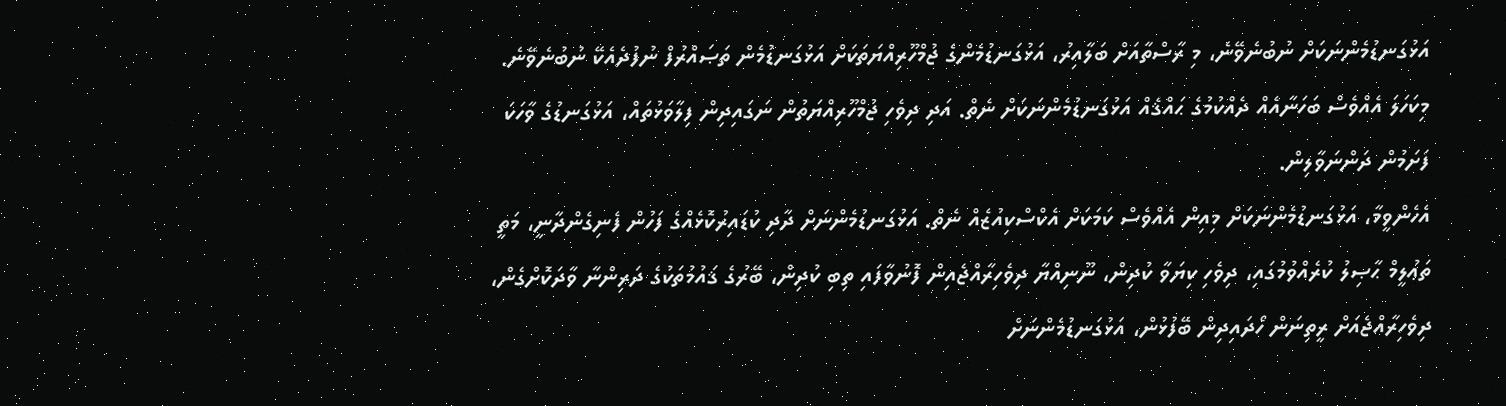އަޅުގަނޑުމެންނަކަށް ނުބުނެވޭނެ، މި ރާސްތާއަށް ބަލާއިރު، އަޅުގަނޑުމެންގެ ޖުމްހޫރިއްޔަތަކަށް އަޅުގަނޑުމެން ތަޞައްރުފް ނުފުދެއެކޭ ނުބުނެވޭނެ. މިކަހަލަ އެއްވެސް ބަހަނާއެއް ދެއްކުމުގެ ޙައްޤެއް އަޅުގަނޑުމެންނަކަށް ނެތް. އަދި ދިވެހި ޖުމްހޫރިއްޔަތުން ނަގައިދިން ފިލާވަޅުތައް، އަޅުގަނޑުގެ ވާހަކަ ފަށަމުން ދަންނަވާލިން.
އެހެންވީމާ، އަޅުގަނޑުމެންނަކަށް މިއިން އެއްވެސް ކަމަކަށް އެކްސްކިއުޒެއް ނެތް. އަޅުގަނޑުމެންނަށް ދާދި ކުޑައިރުކޮޅެއްގެ ފަހުން ފެނިގެންދާނީ، މަތީ ތަޢުލީމް ޙާޞިލު ކުރެއްވުމުގައި، ދިވެހި ކިޔަވާ ކުދިން، ނޫނިއްޔާ ދިވެހިރާއްޖެއިން ފޮނުވާފައި ތިބި ކުދިން، ބޭރުގެ ޤައުމުތަކުގެ ދަރިންނާ ވާދަކޮށްގެން، ދިވެހިރާއްޖެއަށް ރީތިނަން ހޯދައިދިން ބޭފުޅުން، އަޅުގަނޑުމެންނަށް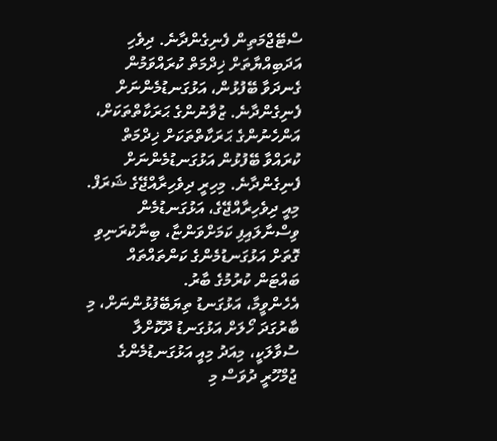ސްޓޭޖްމަތިން ފެނިގެންދާނެ. ދިވެހި އަދަބިއްޔާތަށް ޚިދްމަތް ކުރައްވަމުން ގެނދަވާ ބޭފުޅުން، އަޅުގަނޑުމެންނަށް ފެނިގެންދާނެ. ޒުވާނުންގެ ޙަރަކާތްތަކަށް، އަންހެނުންގެ ޙަރަކާތްތަކަށް ޚިދްމަތް ކުރައްވާ ބޭފުޅުން އަޅުގަނޑުމެންނަށް ފެނިގެންދާނެ. މިހިރީ ދިވެހިރާއްޖޭގެ ޝަރަފް. މިއީ ދިވެހިރާއްޖޭގެ، އަޅުގަނޑުމެން ވިސްނާލައިފި ކަމަށްވަންޏާ، ބިނާކުރަނިވި ގޮތަށް އަޅުގަނޑުމެންގެ ކަންތައްތައް ބައްޓަން ކުރުމުގެ ބާރު.
އެހެންވީމާ، އަޅުގަނޑު ތިޔަބޭފުޅުންނަށް، މި ބާރުގަދަ ހޯލަށް އަޅުގަނޑު ދޫކޮށްލާ ސުވާލަކީ، މިއަދު މިއީ އަޅުގަނޑުމެންގެ ޖުމްހޫރީ ދުވަސް މި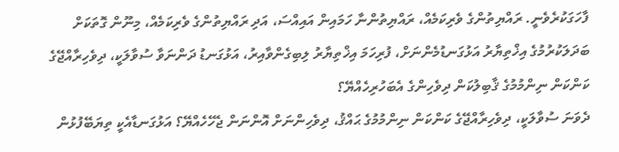ފާހަގަކުރެވެނީ. ރައްޔިތުންގެ ވެރިކަމެއް، ރައްޔިތުންނާ ހަމައިން އައިއްސަ، އަދި ރައްޔިތުންގެ ވެރިކަމެއް، މިނޫން ގޮތަކަށް ބަދަލަކުރުމުގެ އިޚްތިޔާރު އަޅުގަނޑުމެންނަށް، ފުރިހަމަ އިޚްތިޔާރު ލިބިގެންވާއިރު، އަޅުގަނޑު ދަންނަވާ ސުވާލަކީ، ދިވެހިރާއްޖޭގެ ކަންކަން ނިންމުމުގެ ޤާބިލުކަން ދިވެހިންގެ އެބަހުރިހެއްޔޭ؟
ދެވަނަ ސުވާލަކީ، ދިވެހިރާއްޖޭގެ ކަންކަން ނިންމުމުގެ ޙައްޤު، ދިވެހިންނަށް އޮންނަން ޖެހޭހެއްޔޭ؟ އަޅުގަނޑާއެކީ ތިޔަބޭފުޅުން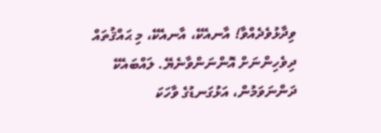ވިދާޅުވެދެއްވާ! އާނއެކޭ، އާނއެކޭ، މި ޙައްޤުތައް ދިވެހިންނަށް އޮންނަންވާނެޔޭ. ލައްބައެކޭ ދަންނަވަމުން، އަޅުގަނޑުގެ ވާހަކަ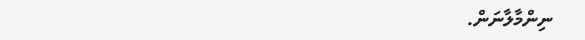ނިންމާލާނަން.